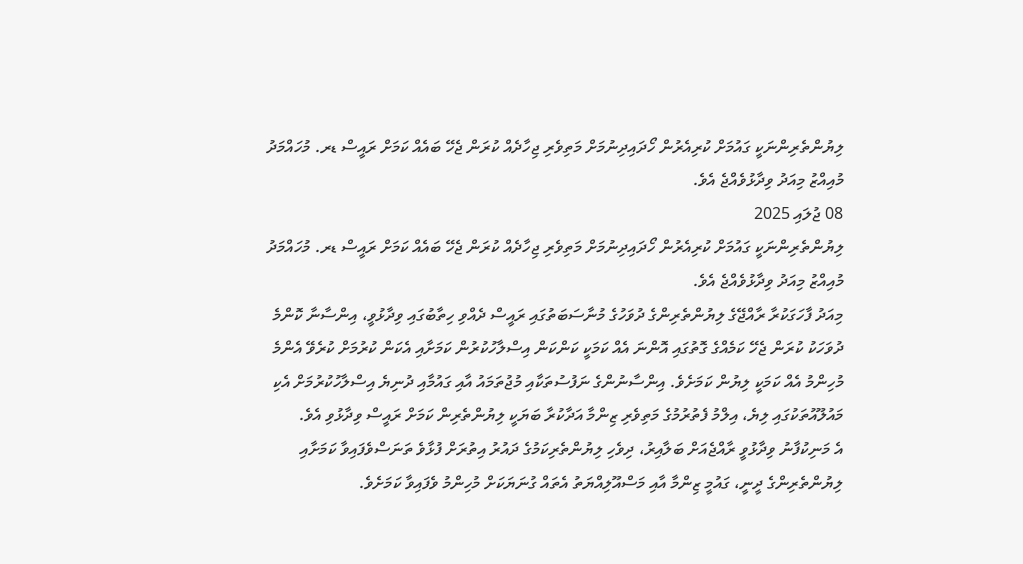ލިޔުންތެރިންނަކީ ގައުމަށް ކުރިއެރުން ހޯދައިދިނުމަށް މަތިވެރި ޖިހާދެއް ކުރަން ޖެހޭ ބައެއް ކަމަށް ރައީސް ޑރ. މުހައްމަދު މުއިއްޒު މިއަދު ވިދާޅުވެއްޖެ އެވެ.
08 ޖުލައި 2025
ލިޔުންތެރިންނަކީ ގައުމަށް ކުރިއެރުން ހޯދައިދިނުމަށް މަތިވެރި ޖިހާދެއް ކުރަން ޖެހޭ ބައެއް ކަމަށް ރައީސް ޑރ. މުހައްމަދު މުއިއްޒު މިއަދު ވިދާޅުވެއްޖެ އެވެ.
މިއަދު ފާހަގަކުރާ ރާއްޖޭގެ ލިޔުންތެރިންގެ ދުވަހުގެ މުނާސަބަތުގައި ރައީސް ދެއްވި ހިތާބުގައި ވިދާޅުވީ، އިންސާނާ ކޮންމެ ދުވަހަކު ކުރަން ޖެހޭ ކަމެއްގެ ގޮތުގައި އޮންނަ އެއް ކަމަކީ ކަންކަން އިސްލާހުކުރުން ކަމަށާއި އެކަން ކުރުމަށް ކުރެވޭ އެންމެ މުހިންމު އެއް ކަމަކީ ލިޔުން ކަމަށެވެ. އިންސާނުންގެ ނަފުސުތަކާއި މުޖުތަމައު އާއި ގައުމާއި ދުނިޔެ އިސްލާހުކުރުމަށް އެކި މައުލޫއުތަކުގައި ލިޔެ، އިލްމު ފެތުރުމުގެ މަތިވެރި ޒިންމާ އަދާކުރާ ބަޔަކީ ލިޔުންތެރިން ކަމަށް ރައީސް ވިދާޅުވި އެވެ.
އެ މަނިކުފާނު ވިދާޅުވީ ރާއްޖެއަށް ބަލާއިރު، ދިވެހި ލިޔުންތެރިކަމުގެ ދައުރު އިތުރަށް ފުޅާވެ ތަނަސްވެފައިވާ ކަމަށާއި ލިޔުންތެރިންގެ ދީނީ، ގައުމީ ޒިންމާ އާއި މަސްއޫލިއްޔަތު އެތައް ގުނަޔަކަށް މުހިންމު ވެފައިވާ ކަމަށެވެ.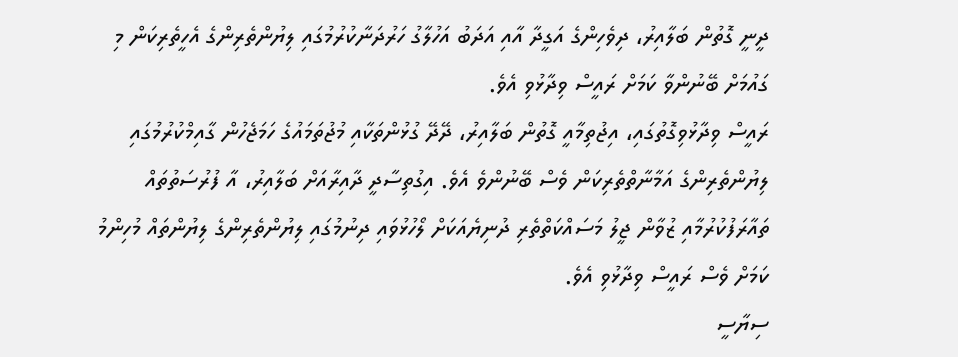ދީނީ ގޮތުން ބަލާއިރު، ދިވެހިންގެ އަގީދާ އާއި އަދަބު އަހުލާގު ހަރުދަނާކުރުމުގައި ލިޔުންތެރިންގެ އެހީތެރިކަން މި ގައުމަށް ބޭނުންވާ ކަމަށް ރައީސް ވިދާޅުވި އެވެ.
ރައީސް ވިދާޅުވިގޮތުގައި، އިޖުތިމާއީ ގޮތުން ބަލާއިރު، ދޭދޭ ގުޅުންތަކާއި މުޖުތަމައުގެ ހަމަޖެހުން ގާއިމްކުރުމުގައި ލިޔުންތެރިންގެ އަމާނާތްތެރިކަން ވެސް ބޭނުންވެ އެވެ. އިގުތިސާދީ ދާއިރާއަށް ބަލާއިރު، އާ ފުރުސަތުތައް ތައާރަފުކުރުމާއި ޒުވާން ޖީލު މަސައްކަތްތެރި ދުނިޔެއަކަށް ލޯހުޅުވައި ދިނުމުގައި ލިޔުންތެރިންގެ ލިޔުންތައް މުހިންމު ކަމަށް ވެސް ރައީސް ވިދާޅުވި އެވެ.
ސިޔާސީ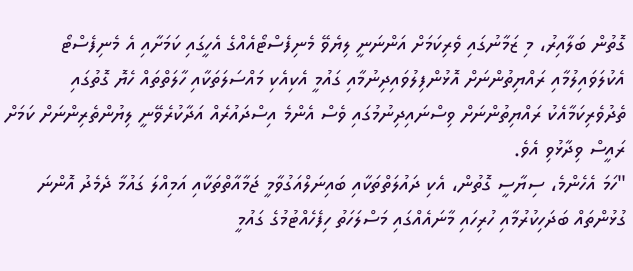ގޮތުން ބަލާއިރު، މި ޒަމާނުގައި ވެރިކަމަށް އަންނަނީ ލިޔެވޭ މެނިފެސްޓޯއެއްގެ އެހީގައި ކަމަށާއި އެ މެނިފެސްޓޯ އެކުލަވައިލުމާއި ރައްޔިތުންނަށް އޮޅުންފިލުވައިދިނުމާއި ގައުމީ އެކިއެކި މައްސަލަތަކާއި ހާލަތްތައް ހެޔޮ ގޮތުގައި ތެދުވެރިކަމާއެކު ރައްޔިތުންނަށް ވިސްނައިދިނުމުގައި ވެސް އެންމެ އިސްދައުރެއް އަދާކުރެވޭނީ ލިޔުންތެރިންނަށް ކަމަށް ރައީސް ވިދާޅުވި އެވެ.
"ހަމަ އެހެންމެ، ސިޔާސީ ގޮތުން، އެކި ދައުލަތްތަކާއި ބައިނަލްއަގުވާމީ ޖަމާއާތްތަކާއި އަމިއްލަ ގައުމާ ދެމެދު އޮންނަ ގުޅުންތައް ބަދަހިކުރުމާއި ހުރިހައި މާނައެއްގައި މަސްލަހަތު ހިފެހެއްޓުމުގެ ގައުމީ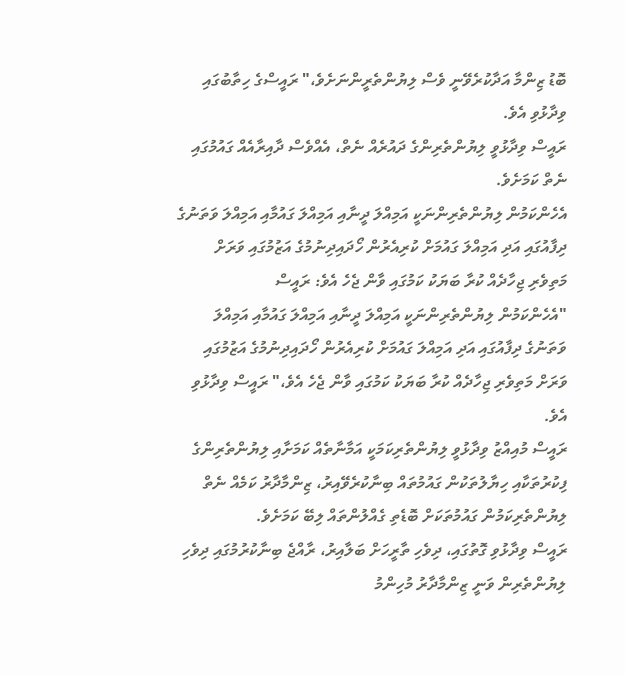ބޮޑު ޒިންމާ އަދާކުރެވޭނީ ވެސް ލިޔުންތެރީންނަށެވެ،" ރައީސްގެ ހިތާބުގައި ވިދާޅުވި އެވެ.
ރައީސް ވިދާޅުވީ ލިޔުންތެރިންގެ ދައުރެއް ނެތް، އެއްވެސް ދާއިރާއެއް ގައުމުގައި ނެތް ކަމަށެވެ.
އެހެންކަމުން ލިޔުންތެރިންނަކީ އަމިއްލަ ދީނާއި އަމިއްލަ ގައުމާއި އަމިއްލަ ވަތަނުގެ ދިފާއުގައި އަދި އަމިއްލަ ގައުމަށް ކުރިއެރުން ހޯދައިދިނުމުގެ އަޒުމުގައި ވަރަށް މަތިވެރި ޖިހާދެއް ކުރާ ބަޔަކު ކަމުގައި ވާން ޖެހެ އެވެ: ރައީސް
"އެހެންކަމުން ލިޔުންތެރިންނަކީ އަމިއްލަ ދީނާއި އަމިއްލަ ގައުމާއި އަމިއްލަ ވަތަނުގެ ދިފާއުގައި އަދި އަމިއްލަ ގައުމަށް ކުރިއެރުން ހޯދައިދިނުމުގެ އަޒުމުގައި ވަރަށް މަތިވެރި ޖިހާދެއް ކުރާ ބަޔަކު ކަމުގައި ވާން ޖެހެ އެވެ،" ރައީސް ވިދާޅުވި އެވެ.
ރައީސް މުއިއްޒު ވިދާޅުވީ ލިޔުންތެރިކަމަކީ އަމާނާތެއް ކަމަށާއި ލިޔުންތެރިންގެ ފިކުރުތަކާއި ހިޔާލުތަކުން ގައުމުތައް ބިނާކުރެވޭއިރު، ޒިންމާދާރު ކަމެއް ނެތް ލިޔުންތެރިކަމުން ގައުމުތަކަށް ބޮޑެތި ގެއްލުންތައް ލިބޭ ކަމަށެވެ.
ރައީސް ވިދާޅުވި ގޮތުގައި، ދިވެހި ތާރީހަށް ބަލާއިރު، ރާއްޖެ ބިނާކުރުމުގައި ދިވެހި ލިޔުންތެރިން ވަނީ ޒިންމާދާރު މުހިންމު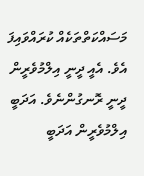މަސައްކަތްތަކެއް ކުރައްވައިފަ އެވެ. އެއީ ދީނީ އިލްމުވެރީން ދީނީ ރޮނގުންނެވެ. އަދަބީ އިލްމުވެރީން އަދަބީ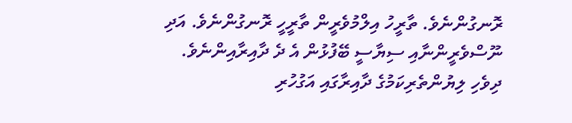ރޮނގުންނެވެ. ތާރީހު އިލްމުވެރީން ތާރީހީ ރޮނގުންނެވެ. އަދި ނޫސްވެރީންނާއި ސިޔާސީ ބޭފުޅުން އެ ދެ ދާއިރާއިންނެވެ.
ދިވެހި ލިޔުންތެރިކަމުގެ ދާއިރާގައި އަގުހުރި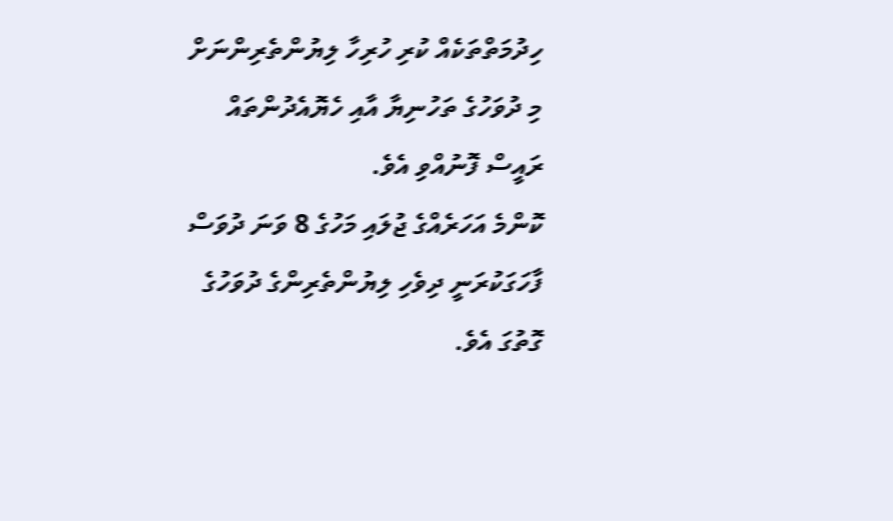ހިދުމަތްތަކެއް ކުރި ހުރިހާ ލިޔުންތެރިންނަށް މި ދުވަހުގެ ތަހުނިޔާ އާއި ހެޔޮއެދުންތައް ރައީސް ފޮނުއްވި އެވެ.
ކޮންމެ އަހަރެއްގެ ޖުލައި މަހުގެ 8 ވަނަ ދުވަސް ފާހަގަކުރަނީ ދިވެހި ލިޔުންތެރިންގެ ދުވަހުގެ ގޮތުގަ އެވެ.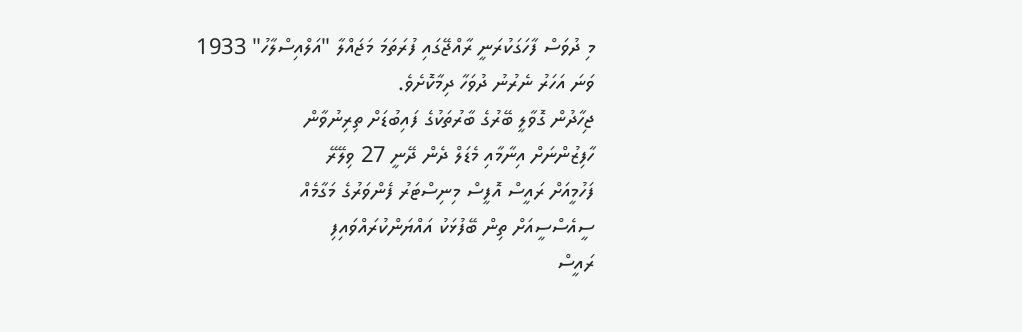މި ދުވަސް ފާހަގަކުރަނީ ރާއްޖޭގައި ފުރަތަމަ މަޖައްލާ "އަލްއިސްލާހު" 1933 ވަނަ އަހަރު ނެރުނު ދުވަހާ ދިމާކޮށެވެ.
ޖިހާދުން ގޮވާލީ ބޭރުގެ ބާރުތަކުގެ ފައިބުޑަށް ތިރިނުވާން
ހާފިޒުންނަށް އިނާމާއި މެޑަލް ދެން ދޭނީ 27 ވިލޭރޭ
ފަހުމީއަށް ރައީސް އޮފީސް މިނިސްޓަރު ފެންވަރުގެ މަގާމެއް
ސީއެސްސީއަށް ތިން ބޭފުޅަކު އައްޔަންކުރައްވައިފި
ރައީސް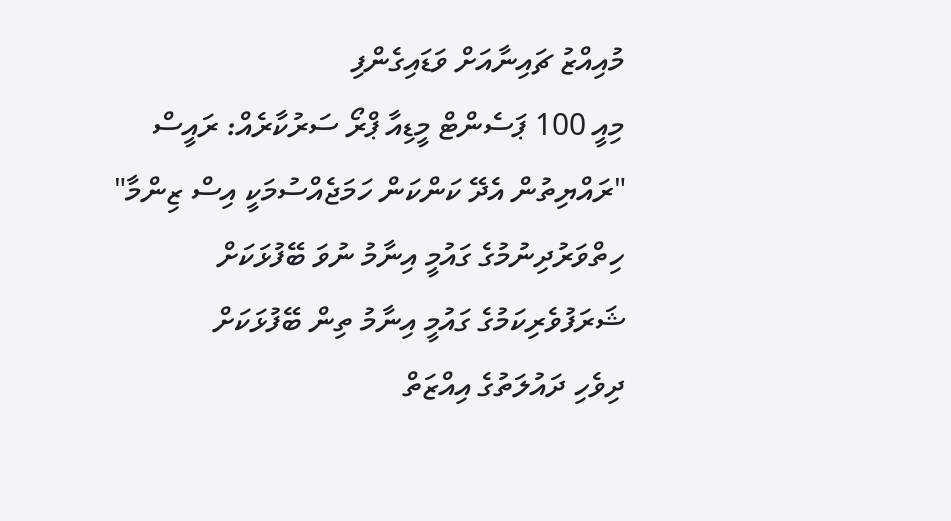މުއިއްޒު ޗައިނާއަށް ވަޑައިގެންފި
މިއީ 100 ޕަސެންޓް މީޑިއާ ޕްރޯ ސަރުކާރެއް: ރައީސް
"ރައްޔިތުން އެދޭ ކަންކަން ހަމަޖެއްސުމަކީ އިސް ޒިންމާ"
ހިތްވަރުދިނުމުގެ ގައުމީ އިނާމު ނުވަ ބޭފުޅަކަށް
ޝަރަފުވެރިކަމުގެ ގައުމީ އިނާމު ތިން ބޭފުޅަކަށް
ދިވެހި ދައުލަތުގެ އިއްޒަތް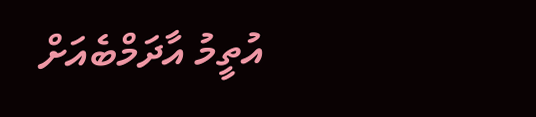އުތީމު އާދަމްބެއަށް